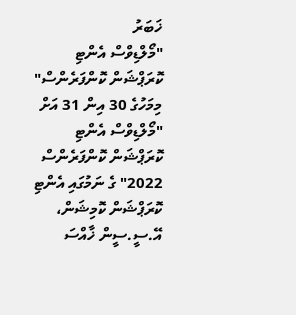ޚަބަރު
"މޯލްޑިވްސް އެންޓި ކޮރަޕްޝަން ކޮންފަރެންސް" މިމަހުގެ 30 އިން 31 އަށް
"މޯލްޑިވްސް އެންޓި ކޮރަޕްޝަން ކޮންފަރެންސް 2022" ގެ ނަމުގައި އެންޓި ކޮރަޕްޝަން ކޮމިޝަން، އޭ.ސީ.ސީން ޚާއްސަ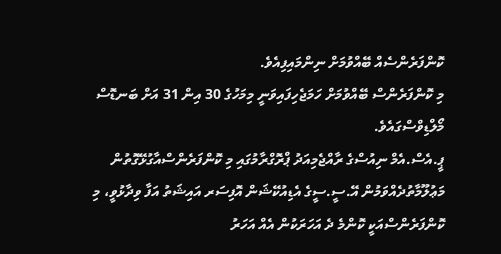ކޮންފަރެންސެއް ބޭއްވުމަށް ނިންމައިފިއެވެ.
މި ކޮންފަރެންސް ބޭއްވުމަށް ހަމަޖެހިފައިވަނީ މިމަހުގެ 30 އިން 31 އަށް ބަނޑޮސް މޯލްޑިވްސްގައެވެ.
ޕީ.އެސް.އެމް ނިއުސްގެ ރާއްޖެމިއަދު ޕްރޮގްރާމުގައި މި ކޮންފަރެންސްއާގުޅޭގޮތުން މަޢުލޫމާތުދެއްވަމުން އޭ.ސީ.ސީގެ އެޑިއުކޭޝަން އޮފިސަރ އައިޝަތު އަފާ ވިދާޅުވީ، މި ކޮންފަރެންސްއަކީ ކޮންމެ ދެ އަހަރަކުން އެއް އަހަރު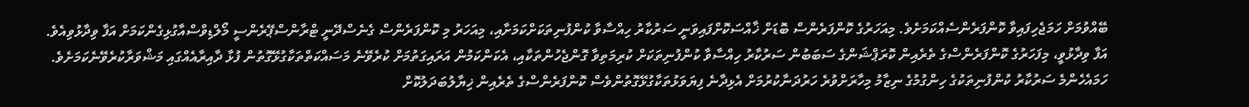ބޭއްވުމަށް ހަމަޖެހިފައިވާ ކޮންފަރެންސެއްކަމަށެވެ. މިއަހަރުގެ ކޮންފަރެންސް ބޮޑަށް ޚާއްސަކޮށްފައިވަނީ ސަރުކާރު ހިއްސާވާ ކުންފުނިތަކަށްކަމަށާއި، މިއަހަރު މި ކޮންފަރެންސް ގެނެސްދޭނީ ޓްރާންސްޕޭރެންސީ މޯލްޑިވްސްއާގުޅިގެންކަމަށް އަފާ ވިދާޅުވިއެވެ.
އަފާ ވިދާޅުވީ، މިފަހަރުގެ ކޮންފަރެންސްގެ ތެރެއިން ކޮރަޕްޝަންގެ ސަބަބުން ސަރުކާރު ހިއްސާވާ ކުންފުނިތަކަށް ކުރިމަތިވާ ގޮންޖެހުންތަކާއި، އެކަންކަމުން އަރައިގަތުމަށް ކުރެވޭނެ މަސައްކަތްތަކާގުޅޭގޮތުން ފުޅާ ދާއިރާއެއްގައި މަޝްވަރާކުރެވޭނެކަމަށެވެ. ހަމައެހެންމެ ސަރުކާރު ކުންފުނިތަކުގެ ހިންގުމުގެ ނިޒާމު މިހާރަށްވުރެ ހަރުދަނާކުރުމަށް އެޅިދާނެ ފިޔަވަޅުތަކާގުޅޭގޮތުންވެސް ކޮންފަރެންސްގެ ތެރެއިން ޚިޔާލުބަދަލުކޮށް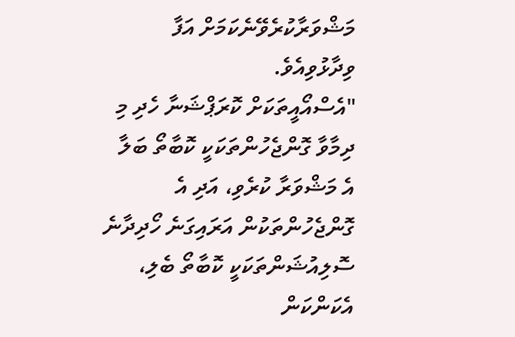މަޝްވަރާކުރެވޭނެކަމަށް އަފާ ވިދާޅުވިއެވެ.
"އެސްއޯއީތަކަށް ކޮރަޕްޝަނާ ހެދި މި ދިމާވާ ގޮންޖެހުންތަކަކީ ކޮބާތޯ ބަލާ އެ މަޝްވަރާ ކުރެވި، އަދި އެ ގޮންޖެހުންތަކުން އަރައިގަނެ ހޯދިދާނެ ސޮލިއުޝަންތަކަކީ ކޮބާތޯ ބެލި، އެކަންކަން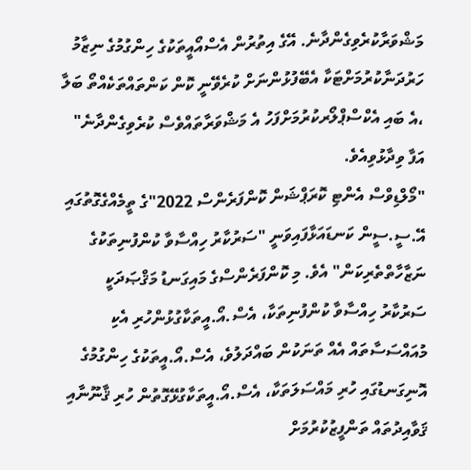މަޝްވަރާކުރެވިގެންދާނެ. އޭގެ އިތުރުން އެސްއޯއީތަކުގެ ހިންގުމުގެ ނިޒާމު ހަރުދަނާކުރުމަށްޓަކާ އެބޭފުޅުންނަށް ކުރެވޭނީ ކޮން ކަންތައްތަކެއްތޯ ބަލާ ،އެ ބައި އެކްސްޕްލޯރކުރުމަށްފަހު އެ މަޝްވަރާތައްވެސް ކުރެވިގެންދާނެ" އަފާ ވިދާޅުވިއެވެ.
"މޯލްޑިވްސް އެންޓި ކޮރަޕްޝަން ކޮންފަރެންސް 2022"ގެ ތީމެއްގެގޮތުގައި އޭ.ސީ.ސީން ކަނޑައަޅާފައިވަނީ "ސަރުކާރު ހިއްސާވާ ކުންފުނިތަކުގެ ނަޒާހާތްތެރިކަން" އެވެ. މި ކޮންފަރެންސްގެ މައިގަނޑު މަޤްޞަދަކީ ސަރުކާރު ހިއްސާވާ ކުންފުނިތަކާ، އެސް.އޯ.އީތަކާގުޅުންހުރި އެކި މުއައްސަސާތައް އެއް ތަނަކުން ބައްދަލުވެ، އެސް.އޯ.އީތަކުގެ ހިންގުމުގެ އޮނިގަނޑުގައި ހުރި މައްސަލަތަކާ، އެސް.އޯ.އީތަކާގުޅޭގޮތުން ހުރި ޤާނޫނާއި ޤަވާއިދުތައް ތަންފީޒުކުރުމަށް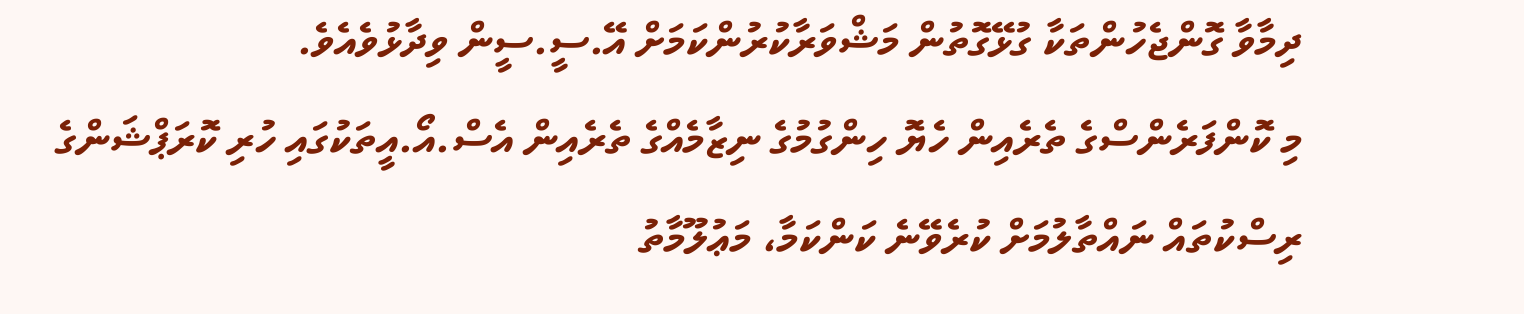ދިމާވާ ގޮންޖެހުންތަކާ ގުޅޭގޮތުން މަޝްވަރާކުރުންކަމަށް އޭ.ސީ.ސީން ވިދާޅުވެއެވެ.
މި ކޮންފަރެންސްގެ ތެރެއިން ހެޔޮ ހިންގުމުގެ ނިޒާމެއްގެ ތެރެއިން އެސް.އޯ.އީތަކުގައި ހުރި ކޮރަޕްޝަންގެ ރިސްކުތައް ނައްތާލުމަށް ކުރެވޭނެ ކަންކަމާ، މަޢުލޫމާތު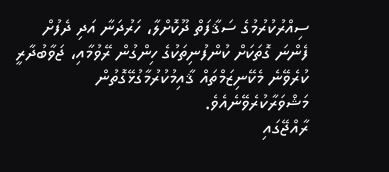ސިއްރުކުރުމުގެ ސަޤާފަތް ދޫކޮށްލާ، ހަރުދަނާ އަދި ދެފުށް ފެންނަ ގޮތަކަށް ކުންފުނިތަކުގެ ހިންގުން ރޭވުމާއި، ޖަވާބުދާރީ ކުރެވޭނެ މެކޭނިޒަމްތައް ޤާއިމުކުރުމާގުޅޭގޮތުން މަޝްވަރާކުރެވޭނެއެވެ.
ރާއްޖޭގައި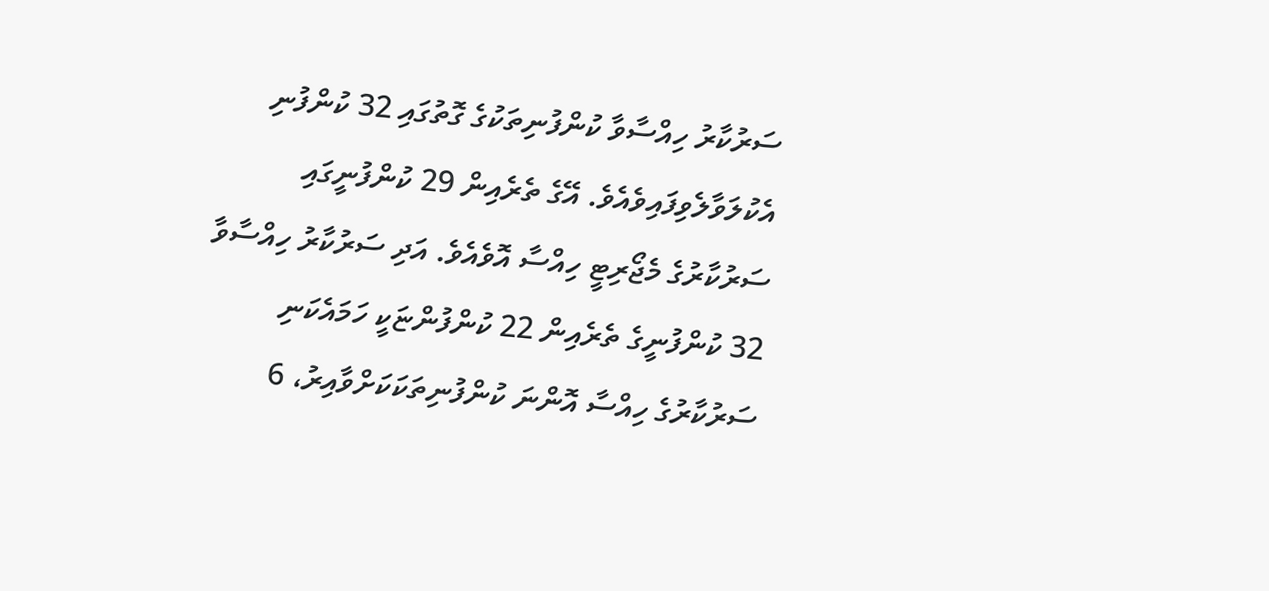ސަރުކާރު ހިއްސާވާ ކުންފުނިތަކުގެ ގޮތުގައި 32 ކުންފުނި އެކުލަވާލެވިފައިވެއެވެ. އޭގެ ތެރެއިން 29 ކުންފުނީގައި ސަރުކާރުގެ މެޖޯރިޓީ ހިއްސާ އޮވެއެވެ. އަދި ސަރުކާރު ހިއްސާވާ 32 ކުންފުނީގެ ތެރެއިން 22 ކުންފުންޏަކީ ހަމައެކަނި ސަރުކާރުގެ ހިއްސާ އޮންނަ ކުންފުނިތަކަކަށްވާއިރު، 6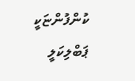ކުންފުންޏަކީ ޕަބްލިކަލީ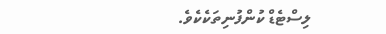ލިސްޓެޑް ކުންފުނިތަކެކެވެ.